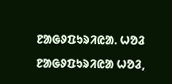ᱱᱟᱜᱽᱯᱩᱨᱤᱭᱟ. ᱦᱚᱲ
ᱱᱟᱜᱽᱯᱩᱨᱤᱭᱟ ᱦᱚᱲ,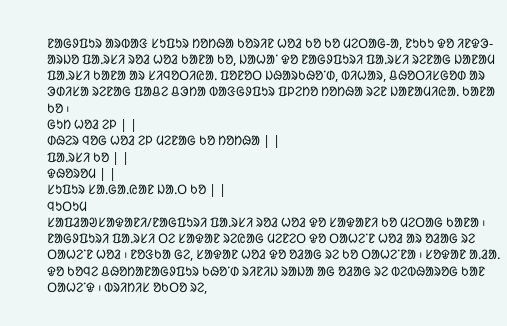ᱱᱟᱜᱽᱯᱩᱨ ᱟᱨᱵᱟᱝ ᱥᱩᱯᱩᱨ ᱴᱚᱴᱷᱟ ᱠᱚᱨᱤᱱ ᱦᱚᱲ ᱠᱚ ᱠᱚ ᱢᱮᱛᱟᱜ-ᱟ, ᱱᱩᱠᱩ ᱫᱚ ᱤᱱᱫᱳ-ᱟᱨᱡᱚ ᱯᱟᱹᱨᱥᱤ ᱨᱚᱲ ᱦᱚᱲ ᱠᱟᱱᱟ ᱠᱚ, ᱡᱟᱦᱟᱸ ᱫᱚ ᱱᱟᱜᱽᱯᱩᱨᱤ ᱯᱟᱹᱨᱥᱤ ᱨᱮᱱᱟᱜ ᱡᱟᱱᱟᱢ ᱯᱟᱹᱨᱥᱤ ᱠᱟᱱᱟ ᱟᱨ ᱥᱤᱧᱚᱛᱤᱭᱟᱹ ᱯᱚᱱᱚᱛ ᱡᱷᱟᱨᱠᱷᱚᱸᱰ, ᱵᱤᱦᱟᱨ, ᱪᱷᱚᱛᱤᱥᱜᱚᱰ ᱟᱨ ᱳᱰᱤᱥᱟ ᱨᱮᱱᱟᱜ ᱯᱟᱪᱮ ᱪᱳᱴᱟ ᱵᱟᱝᱜᱽᱯᱩᱨ ᱯᱞᱮᱴᱚ ᱴᱚᱴᱷᱟ ᱨᱮᱱ ᱡᱟᱱᱟᱢᱤᱭᱟᱹ ᱠᱟᱱᱟ ᱠᱚ ᱾
ᱜᱩᱴ ᱦᱚᱲ ᱮᱞ | |
ᱰᱷᱮᱨ ᱧᱚᱜ ᱦᱚᱲ ᱮᱞ ᱢᱮᱱᱟᱜ ᱠᱚ ᱴᱚᱴᱷᱟ | |
ᱯᱟᱹᱨᱥᱤ ᱠᱚ | |
ᱫᱷᱚᱨᱚᱢ | |
ᱥᱩᱯᱩᱨ ᱥᱟᱹᱜᱟᱹᱭᱟᱱ ᱡᱟᱹᱛ ᱠᱚ | |
ᱧᱩᱛᱩᱢ
ᱥᱟᱯᱲᱟᱣᱥᱟᱫᱟᱱᱤ/ᱱᱟᱜᱯᱩᱨᱤ ᱯᱟᱹᱨᱥᱤ ᱨᱚᱲ ᱦᱚᱲ ᱫᱚ ᱥᱟᱫᱟᱱᱤ ᱠᱚ ᱢᱮᱛᱟᱜ ᱠᱟᱱᱟ ᱾ ᱱᱟᱜᱽᱯᱩᱨᱤ ᱯᱟᱹᱨᱥᱤ ᱛᱮ ᱥᱟᱫᱟᱱ ᱨᱮᱭᱟᱜ ᱢᱮᱱᱮᱛ ᱫᱚ ᱛᱟᱦᱮᱸᱱ ᱦᱚᱲ ᱟᱨ ᱚᱲᱟᱜ ᱨᱮ ᱛᱟᱦᱮᱸᱱ ᱦᱚᱲ ᱾ ᱱᱚᱝᱠᱟ ᱜᱮ, ᱥᱟᱫᱟᱱ ᱦᱚᱲ ᱫᱚ ᱚᱲᱟᱜ ᱨᱮ ᱠᱚ ᱛᱟᱦᱮᱸᱱᱟ ᱾ ᱥᱚᱫᱟᱱ ᱟᱹᱲᱟᱹ ᱫᱚ ᱠᱚᱧᱮ ᱪᱷᱚᱴᱟᱱᱟᱜᱽᱯᱩᱨ ᱠᱷᱚᱸᱰ ᱨᱤᱱᱤᱡ ᱨᱟᱡᱟ ᱟᱜ ᱚᱲᱟᱜ ᱨᱮ ᱵᱮᱵᱷᱟᱨᱚᱜ ᱠᱟᱱ ᱛᱟᱦᱮᱸᱫ ᱾ ᱵᱨᱤᱴᱤᱥ ᱚᱠᱛᱚ ᱨᱮ,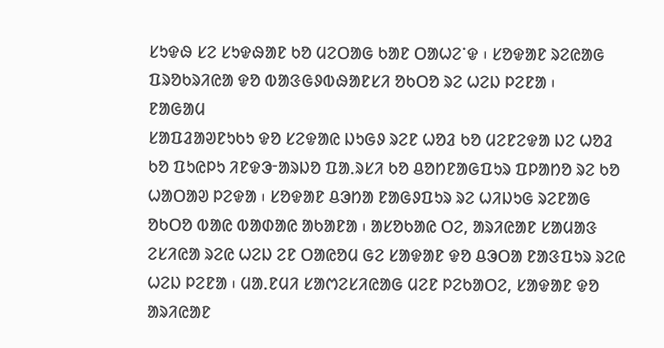ᱥᱩᱫᱷ ᱥᱮ ᱥᱩᱫᱷᱟᱱ ᱠᱚ ᱢᱮᱛᱟᱜ ᱠᱟᱱ ᱛᱟᱦᱮᱸᱫ ᱾ ᱥᱚᱫᱟᱱ ᱨᱮᱭᱟᱜ ᱯᱨᱚᱠᱨᱤᱭᱟ ᱫᱚ ᱵᱟᱝᱜᱽᱵᱷᱟᱱᱥᱤ ᱚᱠᱛᱚ ᱨᱮ ᱦᱮᱡ ᱞᱮᱱᱟ ᱾
ᱱᱟᱜᱟᱢ
ᱥᱟᱯᱲᱟᱣᱱᱩᱠᱩ ᱫᱚ ᱥᱮᱫᱟᱭ ᱡᱩᱜᱽ ᱨᱮᱱ ᱦᱚᱲ ᱠᱚ ᱢᱮᱱᱮᱫᱟ ᱡᱮ ᱦᱚᱲ ᱠᱚ ᱯᱩᱭᱞᱩ ᱤᱱᱫᱳᱼᱟᱨᱡᱚ ᱯᱟᱹᱨᱥᱤ ᱠᱚ ᱪᱚᱴᱱᱟᱜᱯᱩᱨ ᱯᱞᱟᱴᱚ ᱨᱮ ᱠᱚ ᱦᱟᱛᱟᱣ ᱞᱮᱫᱟ ᱾ ᱥᱚᱫᱟᱱ ᱪᱳᱴᱟ ᱱᱟᱜᱽᱯᱩᱨ ᱨᱮ ᱦᱤᱡᱩᱜ ᱨᱮᱱᱟᱜ ᱚᱠᱛᱚ ᱵᱟᱭ ᱵᱟᱰᱟᱭ ᱟᱠᱟᱱᱟ ᱾ ᱟᱥᱚᱠᱟᱭ ᱛᱮ, ᱟᱨᱤᱭᱟᱱ ᱥᱟᱢᱟᱝ ᱮᱥᱤᱭᱟ ᱨᱮᱭ ᱦᱮᱡ ᱮᱱ ᱛᱟᱭᱚᱢ ᱜᱮ ᱥᱟᱫᱟᱱ ᱫᱚ ᱪᱳᱛᱟ ᱱᱟᱝᱯᱩᱨ ᱨᱮᱭ ᱦᱮᱡ ᱞᱮᱱᱟ ᱾ ᱢᱟᱹᱱᱢᱤ ᱥᱟᱬᱮᱥᱤᱭᱟᱜ ᱢᱮᱱ ᱞᱮᱠᱟᱛᱮ, ᱥᱟᱫᱟᱱ ᱫᱚ ᱟᱨᱤᱭᱟᱱ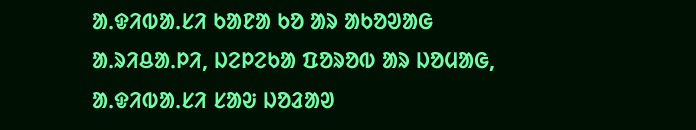ᱟᱹᱫᱤᱵᱟᱹᱥᱤ ᱠᱟᱱᱟ ᱠᱚ ᱟᱨ ᱟᱠᱚᱣᱟᱜ ᱟᱹᱨᱤᱪᱟᱹᱞᱤ, ᱡᱮᱞᱮᱠᱟ ᱯᱚᱨᱚᱵ ᱟᱨ ᱡᱚᱢᱟᱜ, ᱟᱹᱫᱤᱵᱟᱹᱥᱤ ᱥᱟᱶ ᱡᱚᱲᱟᱣ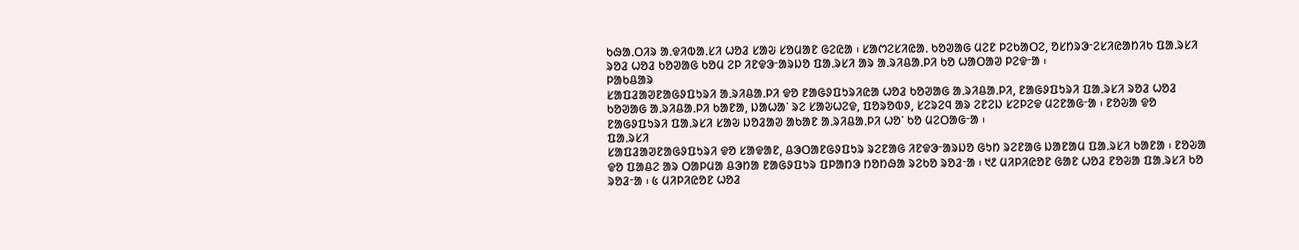ᱠᱷᱟᱹᱛᱤᱨ ᱟᱹᱫᱤᱵᱟᱹᱥᱤ ᱦᱚᱲ ᱥᱟᱶ ᱥᱚᱢᱟᱱ ᱜᱮᱭᱟ ᱾ ᱥᱟᱬᱮᱥᱤᱭᱟᱹ ᱠᱚᱣᱟᱜ ᱢᱮᱱ ᱞᱮᱠᱟᱛᱮ, ᱚᱥᱴᱨᱳᱼᱮᱥᱤᱭᱟᱴᱤᱠ ᱯᱟᱹᱨᱥᱤ ᱨᱚᱲ ᱦᱚᱲ ᱠᱚᱣᱟᱜ ᱠᱚᱢ ᱮᱞ ᱤᱱᱫᱳᱼᱟᱨᱡᱚ ᱯᱟᱹᱨᱥᱤ ᱟᱨ ᱟᱹᱨᱤᱪᱟᱹᱞᱤ ᱠᱚ ᱦᱟᱛᱟᱣ ᱞᱮᱫᱼᱟ ᱾
ᱞᱟᱠᱪᱟᱨ
ᱥᱟᱯᱲᱟᱣᱱᱟᱜᱽᱯᱩᱨᱤ ᱟᱹᱨᱤᱪᱟᱹᱞᱤ ᱫᱚ ᱱᱟᱜᱽᱯᱩᱨᱤᱭᱟ ᱦᱚᱲ ᱠᱚᱣᱟᱜ ᱟᱹᱨᱤᱪᱟᱹᱞᱤ, ᱱᱟᱜᱽᱯᱩᱨᱤ ᱯᱟᱹᱨᱥᱤ ᱨᱚᱲ ᱦᱚᱲ ᱠᱚᱣᱟᱜ ᱟᱹᱨᱤᱪᱟᱹᱞᱤ ᱠᱟᱱᱟ, ᱡᱟᱦᱟᱸ ᱨᱮ ᱥᱟᱶᱦᱮᱫ, ᱯᱚᱨᱚᱵᱽ, ᱥᱮᱨᱮᱧ ᱟᱨ ᱮᱱᱮᱡ ᱥᱮᱞᱮᱫ ᱢᱮᱱᱟᱜᱼᱟ ᱾ ᱱᱚᱶᱟ ᱫᱚ ᱱᱟᱜᱽᱯᱩᱨᱤ ᱯᱟᱹᱨᱥᱤ ᱥᱟᱶ ᱡᱚᱲᱟᱣ ᱟᱠᱟᱱ ᱟᱹᱨᱤᱪᱟᱹᱞᱤ ᱦᱚᱸ ᱠᱚ ᱢᱮᱛᱟᱜᱼᱟ ᱾
ᱯᱟᱹᱨᱥᱤ
ᱥᱟᱯᱲᱟᱣᱱᱟᱜᱽᱯᱩᱨᱤ ᱫᱚ ᱥᱟᱫᱟᱱ, ᱪᱳᱛᱟᱱᱜᱽᱯᱩᱨ ᱨᱮᱱᱟᱜ ᱤᱱᱫᱳᱼᱟᱨᱡᱚ ᱜᱩᱴ ᱨᱮᱱᱟᱜ ᱡᱟᱱᱟᱢ ᱯᱟᱹᱨᱥᱤ ᱠᱟᱱᱟ ᱾ ᱱᱚᱶᱟ ᱫᱚ ᱯᱟᱪᱮ ᱟᱨ ᱛᱟᱞᱢᱟ ᱪᱳᱴᱟ ᱱᱟᱜᱽᱯᱩᱨ ᱯᱞᱟᱴᱳ ᱴᱚᱴᱷᱟ ᱨᱮᱠᱚ ᱨᱚᱲᱼᱟ ᱾ ᱑᱒ ᱢᱤᱞᱤᱭᱚᱱ ᱜᱟᱱ ᱦᱚᱲ ᱱᱚᱶᱟ ᱯᱟᱹᱨᱥᱤ ᱠᱚ ᱨᱚᱲᱼᱟ ᱾ ᱕ ᱢᱤᱞᱤᱭᱚᱱ ᱦᱚᱲ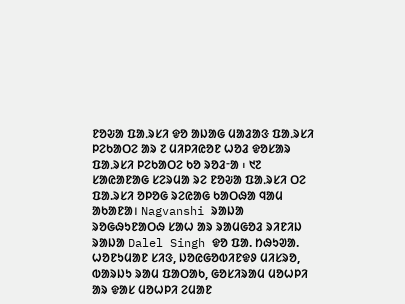ᱱᱚᱶᱟ ᱯᱟᱹᱨᱥᱤ ᱫᱚ ᱟᱡᱟᱜ ᱢᱟᱲᱟᱝ ᱯᱟᱹᱨᱥᱤ ᱞᱮᱠᱟᱛᱮ ᱟᱨ ᱗ ᱢᱤᱞᱤᱭᱚᱱ ᱦᱚᱲ ᱫᱚᱥᱟᱨ ᱯᱟᱹᱨᱥᱤ ᱞᱮᱠᱟᱛᱮ ᱠᱚ ᱨᱚᱲᱼᱟ ᱾ ᱑᱗ ᱥᱟᱭᱟᱱᱟᱜ ᱥᱮᱨᱢᱟ ᱨᱮ ᱱᱚᱶᱟ ᱯᱟᱹᱨᱥᱤ ᱛᱮ ᱯᱟ.ᱨᱥᱤ ᱚᱞᱚᱜ ᱨᱮᱭᱟᱜ ᱠᱟᱛᱷᱟ ᱧᱟᱢ ᱟᱠᱟᱱᱟ। Nagvanshi ᱨᱟᱡᱟ ᱨᱚᱜᱷᱩᱱᱟᱛᱷ ᱥᱟᱦ ᱟᱨ ᱨᱟᱢᱜᱚᱲ ᱨᱤᱱᱤᱡ ᱨᱟᱡᱟ Dalel Singh ᱫᱚ ᱯᱟ. ᱴᱷᱩᱣᱟ. ᱦᱚᱱᱩᱢᱟᱱ ᱥᱤᱝ, ᱡᱚᱭᱜᱚᱵᱤᱱᱫᱽ ᱢᱤᱥᱨᱚ, ᱵᱟᱨᱡᱩ ᱨᱟᱢ ᱯᱟᱛᱟᱠ, ᱜᱚᱥᱤᱨᱟᱢ ᱢᱚᱦᱞᱤ ᱟᱨ ᱫᱟᱥ ᱢᱚᱦᱞᱤ ᱮᱢᱟᱱ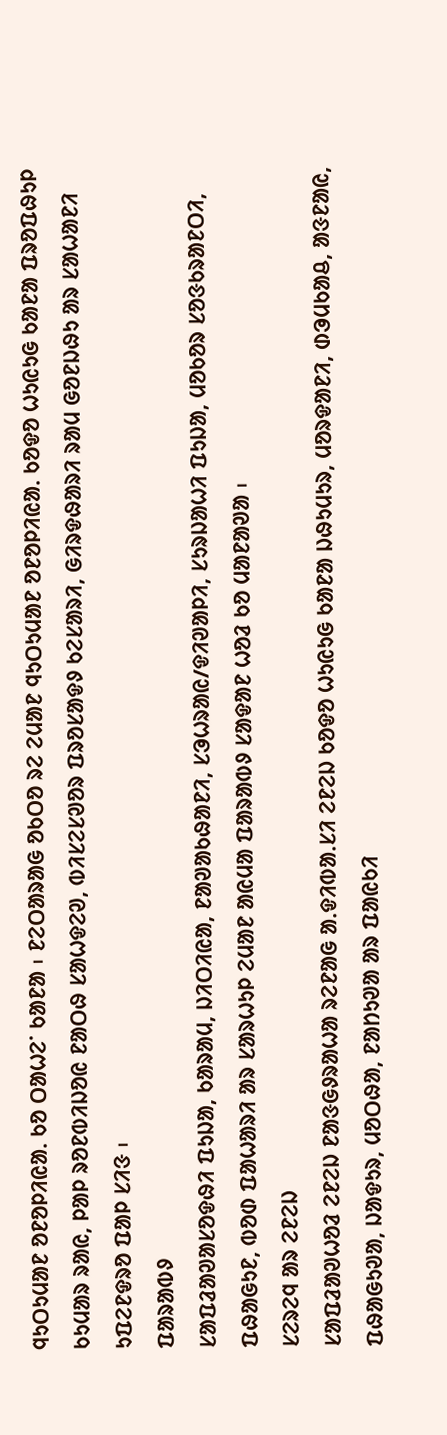ᱧᱩᱛᱩᱢᱟᱱ ᱚᱱᱚᱞᱤᱭᱟᱹ ᱠᱚ ᱛᱟᱦᱮᱸ ᱠᱟᱱᱟ ᱾ ᱱᱮᱛᱟᱨᱟᱜ ᱚᱠᱛᱚ ᱨᱮ ᱮᱢᱟᱱ ᱧᱩᱛᱩᱢᱟᱱ ᱚᱱᱚᱞᱤᱭᱟᱹ ᱠᱚᱫᱚ ᱦᱩᱭᱩᱜ ᱠᱟᱱᱟ ᱯᱨᱚᱯᱷᱩᱞ ᱠᱩᱢᱟᱨ ᱨᱟᱭ, ᱞᱟᱞ ᱨᱚᱱᱵᱤᱡᱚᱭ ᱱᱟᱛᱷ ᱥᱟᱦᱫᱮᱣ, ᱵᱤᱥᱮᱥᱣᱚᱨ ᱯᱨᱚᱥᱟᱫᱽ ᱠᱮᱥᱟᱨᱤ, ᱜᱤᱨᱫᱷᱟᱨᱤ ᱨᱟᱢ ᱜᱚᱱᱡᱷᱩ ᱟᱨ ᱥᱟᱦᱟᱱᱤ ᱩᱯᱮᱱᱫᱨᱚ ᱯᱟᱞ ᱥᱤᱝ ᱾
ᱯᱟᱨᱟᱵᱽ
ᱥᱟᱯᱲᱟᱣᱟᱥᱚᱫᱷᱤ ᱯᱩᱡᱟ, ᱠᱟᱨᱟᱢ, ᱡᱤᱛᱤᱭᱟ, ᱱᱟᱣᱟᱠᱷᱟᱱᱤ, ᱥᱳᱦᱨᱟᱭ/ᱫᱤᱣᱟᱞᱤ, ᱥᱩᱨᱡᱟᱦᱤ ᱯᱩᱡᱟ, ᱢᱚᱠᱚᱨ ᱥᱚᱝᱠᱨᱟᱱᱛᱤ, ᱯᱷᱟᱜᱩᱱ, ᱵᱚᱰ ᱯᱟᱦᱟᱨᱤ ᱟᱨ ᱥᱟᱨᱦᱩᱞ ᱮᱢᱟᱱ ᱟᱭᱢᱟ ᱯᱟᱨᱟᱵᱽ ᱥᱟᱫᱟᱱ ᱦᱚᱲ ᱠᱚ ᱢᱟᱱᱟᱣᱟ ᱾
ᱥᱮᱨᱮᱧ ᱟᱨ ᱮᱱᱮᱡ
ᱥᱟᱯᱲᱟᱣᱦᱚᱲ ᱮᱱᱮᱡ ᱱᱟᱝᱜᱽᱨᱟᱦᱟ ᱨᱮᱱᱟᱜ ᱟᱹᱫᱤᱵᱟᱹᱥᱤ ᱮᱱᱮᱡ ᱠᱚᱫᱚ ᱦᱩᱭᱩᱜ ᱠᱟᱱᱟ ᱡᱷᱩᱢᱩᱨ, ᱢᱚᱨᱫᱟᱱᱤ, ᱰᱳᱢᱠᱟᱪ, ᱟᱝᱱᱟᱭ, ᱯᱷᱟᱜᱩᱣᱟ, ᱡᱟᱫᱩᱨ, ᱢᱚᱛᱷᱟ, ᱱᱟᱴᱩᱣᱟ ᱟᱨ ᱯᱟᱭᱠᱤ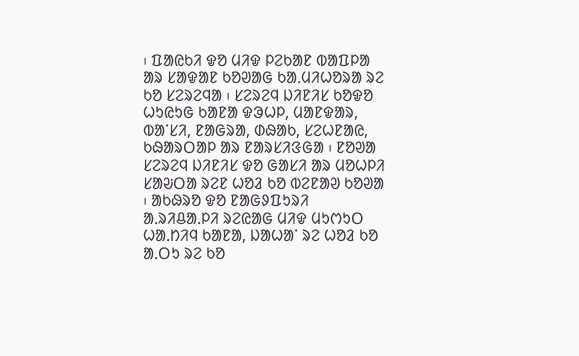᱾ ᱯᱟᱭᱠᱤ ᱫᱚ ᱢᱤᱫ ᱞᱮᱠᱟᱱ ᱵᱟᱯᱞᱟ ᱟᱨ ᱥᱟᱫᱟᱱ ᱠᱚᱣᱟᱜ ᱠᱟᱹᱢᱤᱦᱚᱨᱟ ᱨᱮ ᱠᱚ ᱥᱮᱨᱮᱧᱟ ᱾ ᱥᱮᱨᱮᱧ ᱡᱤᱱᱤᱥ ᱠᱚᱫᱚ ᱦᱩᱭᱩᱜ ᱠᱟᱱᱟ ᱫᱳᱦᱞ, ᱢᱟᱱᱫᱟᱨ, ᱵᱟᱸᱥᱤ, ᱱᱟᱜᱨᱟ, ᱰᱷᱟᱠ, ᱥᱮᱦᱱᱟᱭ, ᱠᱷᱟᱨᱛᱟᱞ ᱟᱨ ᱱᱟᱨᱥᱤᱝᱜᱟ ᱾ ᱱᱚᱣᱟ ᱥᱮᱨᱮᱧ ᱡᱤᱱᱤᱥ ᱫᱚ ᱜᱟᱥᱤ ᱟᱨ ᱢᱚᱦᱞᱤ ᱥᱟᱶᱛᱟ ᱨᱮᱱ ᱦᱚᱲ ᱠᱚ ᱵᱮᱱᱟᱣ ᱠᱚᱣᱟ ᱾ ᱟᱠᱷᱨᱚ ᱫᱚ ᱱᱟᱜᱽᱯᱩᱨᱤ ᱟᱹᱨᱤᱪᱟᱹᱞᱤ ᱨᱮᱭᱟᱜ ᱢᱤᱫ ᱢᱩᱬᱩᱛ ᱦᱟᱹᱴᱤᱧ ᱠᱟᱱᱟ, ᱡᱟᱦᱟᱸ ᱨᱮ ᱦᱚᱲ ᱠᱚ ᱟᱹᱛᱩ ᱨᱮ ᱠᱚ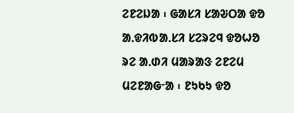ᱮᱱᱮᱡᱟ ᱾ ᱜᱟᱥᱤ ᱥᱟᱶᱛᱟ ᱫᱚ ᱟᱹᱫᱤᱵᱟᱹᱥᱤ ᱥᱮᱨᱮᱧ ᱫᱚᱦᱚ ᱨᱮ ᱟᱹᱰᱤ ᱢᱟᱨᱟᱝ ᱮᱱᱮᱢ ᱢᱮᱱᱟᱜᱼᱟ ᱾ ᱱᱩᱠᱩ ᱫᱚ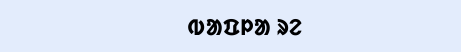ᱵᱟᱯᱞᱟ ᱨᱮ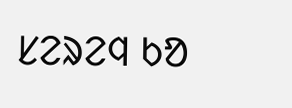ᱥᱮᱨᱮᱧ ᱠᱚ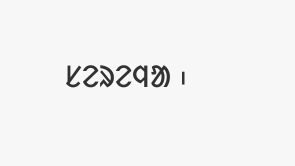ᱥᱮᱨᱮᱧᱟ ᱾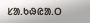ᱥᱟ.ᱠᱷᱭᱟ.ᱛ